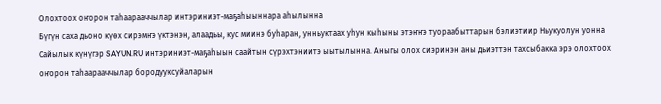Олохтоох оҥорон таһаарааччылар интэриниэт-маҕаһыыннара аһылынна
Бүгүн саха дьоно күөх сирэмҥэ үктэнэн, алаадьы, кус миинэ буһаран, унньуктаах уһун кыһыны этэҥҥэ туораабыттарын бэлиэтиир Ньукуолун уонна Cайылык күнүгэр SAYUN.RU интэриниэт-маҕаһыын саайтын сүрэхтэниитэ ыытылынна. Аныгы олох сиэринэн аны дьиэттэн тахсыбакка эрэ олохтоох оҥорон таһаарааччылар бородууксуйаларын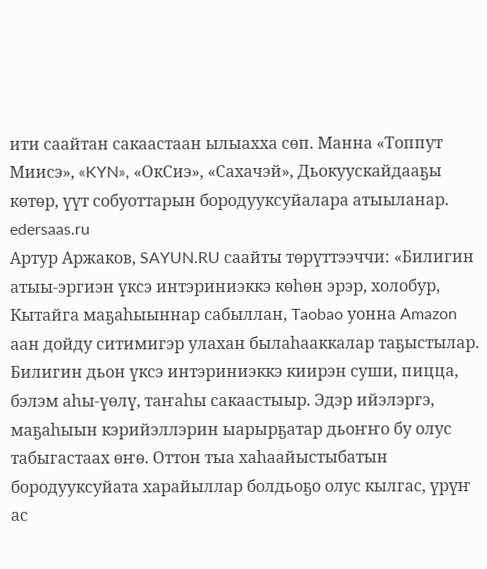ити саайтан сакаастаан ылыахха сөп. Манна «Топпут Миисэ», «KYN», «ОкСиэ», «Сахачэй», Дьокуускайдааҕы көтөр, үүт собуоттарын бородууксуйалара атыыланар.
edersaas.ru
Артур Аржаков, SAYUN.RU саайты төрүттээччи: «Билигин атыы-эргиэн үксэ интэриниэккэ көһөн эрэр, холобур, Кытайга маҕаһыыннар сабыллан, Taobao уонна Amazon аан дойду ситимигэр улахан былаһааккалар таҕыстылар. Билигин дьон үксэ интэриниэккэ киирэн суши, пицца, бэлэм аһы-үөлү, таҥаһы сакаастыыр. Эдэр ийэлэргэ, маҕаһыын кэрийэллэрин ыарырҕатар дьоҥҥо бу олус табыгастаах өҥө. Оттон тыа хаһаайыстыбатын бородууксуйата харайыллар болдьоҕо олус кылгас, үрүҥ ас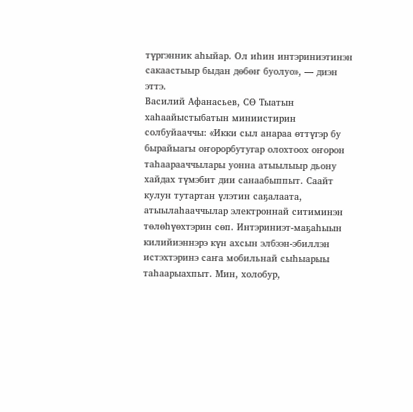түргэнник аһыйар. Ол иһин интэриниэтинэн сакаастыыр быдан дөбөҥ буолуо», — диэн эттэ.
Василий Афанасьев, СӨ Тыатын хаһаайыстыбатын миниистирин солбуйааччы: «Икки сыл анараа өттүгэр бу бырайыагы оҥорорбутугар олохтоох оҥорон таһаарааччылары уонна атыылыыр дьону хайдах түмэбит дии санаабыппыт. Саайт кулун тутартан үлэтин саҕалаата, атыылаһааччылар электроннай ситиминэн төлөһүөхтэрин сөп. Интэриниэт-маҕаһыын килийиэннэрэ күн ахсын элбээн-эбиллэн истэхтэринэ саҥа мобильнай сыһыарыы таһаарыахпыт. Мин, холобур,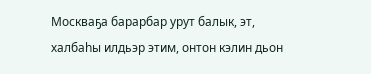Москваҕа барарбар урут балык, эт, халбаһы илдьэр этим, онтон кэлин дьон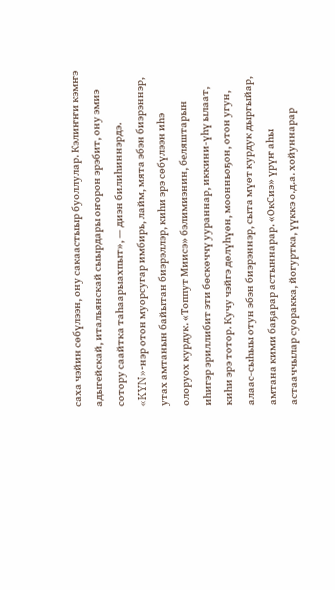саха чэйин сөбүлээн, ону сакаастыыр буоллулар. Кэлиҥҥи кэмҥэ адыгейскай, итальянскай сыырдары оҥорон эрэбит, ону эмиэ сотору саайтка таһаарыахпыт», — диэн билиһиннэрдэ.
«KYN»-нэр отон муорсугар имбирь, лайм, мята эбэн биэрэннэр, утах амтанын байытан биэрэллэр, киһи эрэ сөбүлээн иһэ олоруох курдук. «Топпут Миисэ» бэлимиэнин, беляштарын иһигэр эриллибит эти бөскөччү уураннар, иккини-үһү ылаат, киһи эрэ тотор. Кучу чэйгэ дөлүһүөн, моонньоҕон, отон угун, алаас-сыһыы отун эбэн биэрэннэр, сыта мүөт курдук дыргыйар, амтана кими баҕарар астыннарар. «ОкСиэ» үрүҥ аһы астааччылар суоракка, йогуртка, үүккэ о.д.а. хойуннарар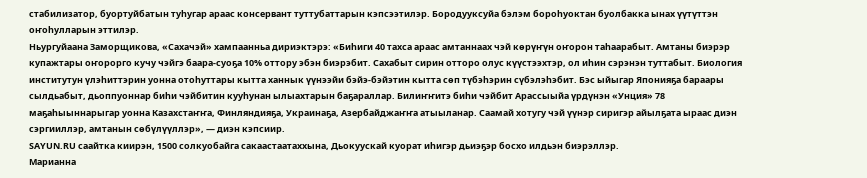стабилизатор, буортуйбатын туһугар араас консервант туттубаттарын кэпсээтилэр. Бородууксуйа бэлэм бороһуоктан буолбакка ынах үүтүттэн оҥоһулларын эттилэр.
Ньургуйаана Заморщикова, «Сахачэй» хампаанньа дириэктэрэ: «Биһиги 40 тахса араас амтаннаах чэй көрүҥүн оҥорон таһаарабыт. Амтаны биэрэр купажтары оҥорорго кучу чэйгэ баара-суоҕа 10% оттору эбэн биэрэбит. Сахабыт сирин отторо олус күүстээхтэр, ол иһин сэрэнэн туттабыт. Биология институтун үлэһиттэрин уонна отоһуттары кытта ханнык үүнээйи бэйэ-бэйэтин кытта сөп түбэһэрин сүбэлэһэбит. Бэс ыйыгар Японияҕа бараары сылдьабыт, дьоппуоннар биһи чэйбитин кууһунан ылыахтарын баҕараллар. Билиҥҥитэ биһи чэйбит Арассыыйа үрдүнэн «Унция» 78 маҕаһыыннарыгар уонна Казахстаҥҥа, Финляндияҕа, Украинаҕа, Азербайджаҥҥа атыыланар. Саамай хотугу чэй үүнэр сиригэр айылҕата ыраас диэн сэргииллэр, амтанын сөбүлүүллэр», — диэн кэпсиир.
SAYUN.RU саайтка киирэн, 1500 солкуобайга сакаастаатаххына, Дьокуускай куорат иһигэр дьиэҕэр босхо илдьэн биэрэллэр.
Марианна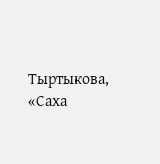Тыртыкова, «Саха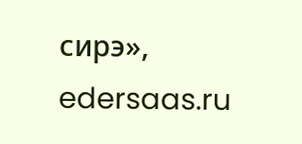сирэ», edersaas.ru